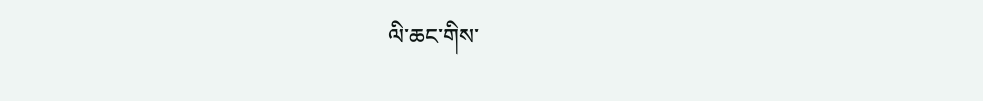ལི་ཆང་གིས་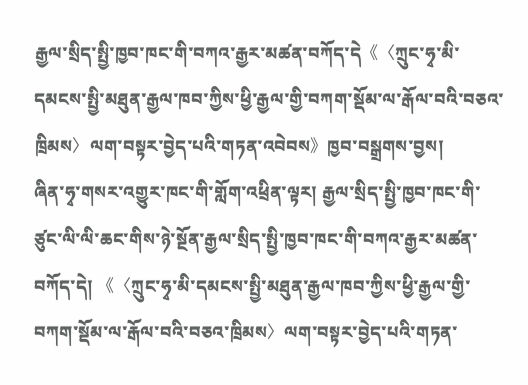རྒྱལ་སྲིད་སྤྱི་ཁྱབ་ཁང་གི་བཀའ་རྒྱར་མཚན་བཀོད་དེ《〈ཀྲུང་ཧྭ་མི་དམངས་སྤྱི་མཐུན་རྒྱལ་ཁབ་ཀྱིས་ཕྱི་རྒྱལ་གྱི་བཀག་སྡོམ་ལ་རྒོལ་བའི་བཅའ་ཁྲིམས〉ལག་བསྟར་བྱེད་པའི་གཏན་འབེབས》ཁྱབ་བསྒྲགས་བྱས།
ཞིན་ཧྭ་གསར་འགྱུར་ཁང་གི་གློག་འཕྲིན་ལྟར། རྒྱལ་སྲིད་སྤྱི་ཁྱབ་ཁང་གི་ཙུང་ལི་ལི་ཆང་གིས་ཉེ་སྔོན་རྒྱལ་སྲིད་སྤྱི་ཁྱབ་ཁང་གི་བཀའ་རྒྱར་མཚན་བཀོད་དེ། 《〈ཀྲུང་ཧྭ་མི་དམངས་སྤྱི་མཐུན་རྒྱལ་ཁབ་ཀྱིས་ཕྱི་རྒྱལ་གྱི་བཀག་སྡོམ་ལ་རྒོལ་བའི་བཅའ་ཁྲིམས〉ལག་བསྟར་བྱེད་པའི་གཏན་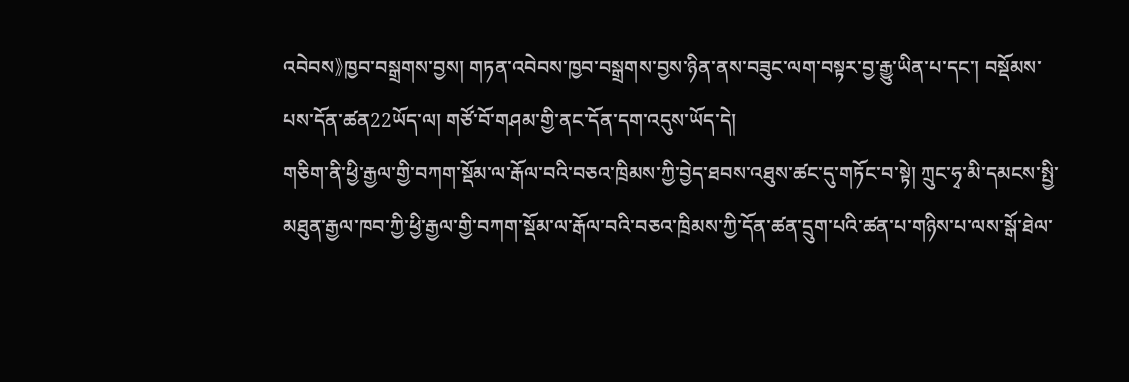འབེབས》ཁྱབ་བསྒྲགས་བྱས། གཏན་འབེབས་ཁྱབ་བསྒྲགས་བྱས་ཉིན་ནས་བཟུང་ལག་བསྟར་བྱ་རྒྱུ་ཡིན་པ་དང་། བསྡོམས་པས་དོན་ཚན22ཡོད་ལ། གཙོ་བོ་གཤམ་གྱི་ནང་དོན་དག་འདུས་ཡོད་དེ།
གཅིག་ནི་ཕྱི་རྒྱལ་གྱི་བཀག་སྡོམ་ལ་རྒོལ་བའི་བཅའ་ཁྲིམས་ཀྱི་བྱེད་ཐབས་འཐུས་ཚང་དུ་གཏོང་བ་སྟེ། ཀྲུང་ཧྭ་མི་དམངས་སྤྱི་མཐུན་རྒྱལ་ཁབ་ཀྱི་ཕྱི་རྒྱལ་གྱི་བཀག་སྡོམ་ལ་རྒོལ་བའི་བཅའ་ཁྲིམས་ཀྱི་དོན་ཚན་དྲུག་པའི་ཚན་པ་གཉིས་པ་ལས་སྒོ་ཐེལ་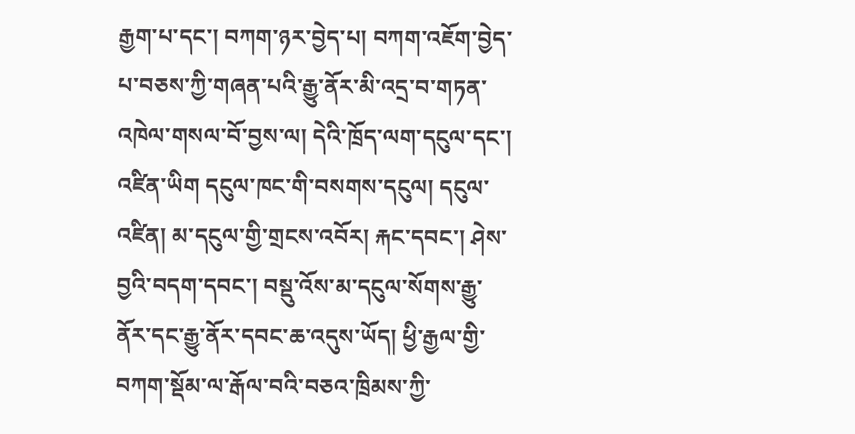རྒྱག་པ་དང་། བཀག་ཉར་བྱེད་པ། བཀག་འཇོག་བྱེད་པ་བཅས་ཀྱི་གཞན་པའི་རྒྱུ་ནོར་མི་འདྲ་བ་གཏན་འཁེལ་གསལ་བོ་བྱས་ལ། དེའི་ཁྲོད་ལག་དངུལ་དང་། འཛིན་ཡིག དངུལ་ཁང་གི་བསགས་དངུལ། དངུལ་འཛིན། མ་དངུལ་གྱི་གྲངས་འབོར། རྐང་དབང་། ཤེས་བྱའི་བདག་དབང་། བསྡུ་འོས་མ་དངུལ་སོགས་རྒྱུ་ནོར་དང་རྒྱུ་ནོར་དབང་ཆ་འདུས་ཡོད། ཕྱི་རྒྱལ་གྱི་བཀག་སྡོམ་ལ་རྒོལ་བའི་བཅའ་ཁྲིམས་ཀྱི་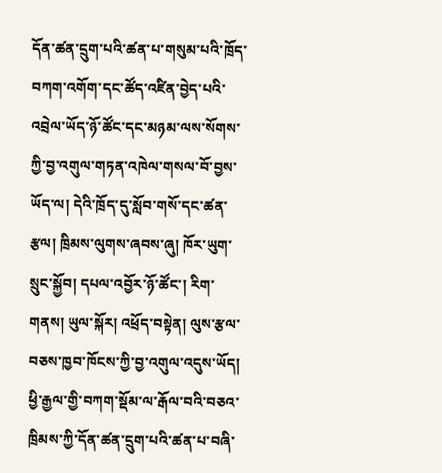དོན་ཚན་དྲུག་པའི་ཚན་པ་གསུམ་པའི་ཁྲོད་བཀག་འགོག་དང་ཚོད་འཛིན་བྱེད་པའི་འབྲེལ་ཡོད་ཉོ་ཚོང་དང་མཉམ་ལས་སོགས་ཀྱི་བྱ་འགུལ་གཏན་འཁེལ་གསལ་བོ་བྱས་ཡོད་ལ། དེའི་ཁྲོད་དུ་སློབ་གསོ་དང་ཚན་རྩལ། ཁྲིམས་ལུགས་ཞབས་ཞུ། ཁོར་ཡུག་སྲུང་སྐྱོབ། དཔལ་འབྱོར་ཉོ་ཚོང་། རིག་གནས། ཡུལ་སྐོར། འཕྲོད་བསྟེན། ལུས་རྩལ་བཅས་ཁྱབ་ཁོངས་ཀྱི་བྱ་འགུལ་འདུས་ཡོད། ཕྱི་རྒྱལ་གྱི་བཀག་སྡོམ་ལ་རྒོལ་བའི་བཅའ་ཁྲིམས་ཀྱི་དོན་ཚན་དྲུག་པའི་ཚན་པ་བཞི་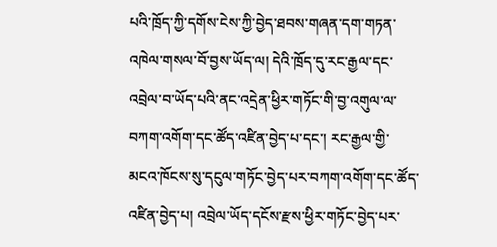པའི་ཁྲོད་ཀྱི་དགོས་ངེས་ཀྱི་བྱེད་ཐབས་གཞན་དག་གཏན་འཁེལ་གསལ་བོ་བྱས་ཡོད་ལ། དེའི་ཁྲོད་དུ་རང་རྒྱལ་དང་འབྲེལ་བ་ཡོད་པའི་ནང་འདྲེན་ཕྱིར་གཏོང་གི་བྱ་འགུལ་ལ་བཀག་འགོག་དང་ཚོད་འཛིན་བྱེད་པ་དང་། རང་རྒྱལ་གྱི་མངའ་ཁོངས་སུ་དངུལ་གཏོང་བྱེད་པར་བཀག་འགོག་དང་ཚོད་འཛིན་བྱེད་པ། འབྲེལ་ཡོད་དངོས་རྫས་ཕྱིར་གཏོང་བྱེད་པར་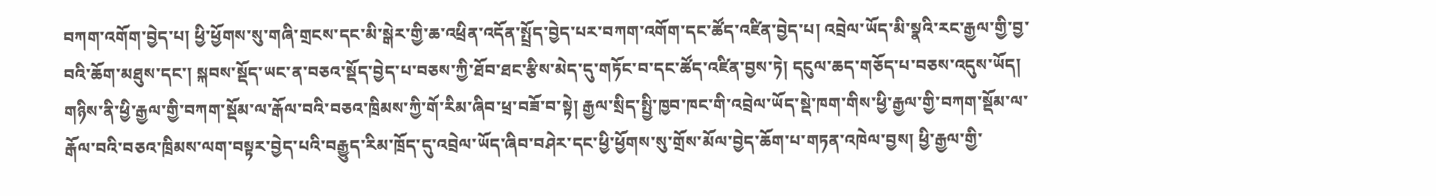བཀག་འགོག་བྱེད་པ། ཕྱི་ཕྱོགས་སུ་གཞི་གྲངས་དང་མི་སྒེར་གྱི་ཆ་འཕྲིན་འདོན་སྤྲོད་བྱེད་པར་བཀག་འགོག་དང་ཚོད་འཛིན་བྱེད་པ། འབྲེལ་ཡོད་མི་སྣའི་རང་རྒྱལ་གྱི་བྱ་བའི་ཆོག་མཐུས་དང་། སྐབས་སྡོད་ཡང་ན་བཅའ་སྡོད་བྱེད་པ་བཅས་ཀྱི་ཐོབ་ཐང་རྩིས་མེད་དུ་གཏོང་བ་དང་ཚོད་འཛིན་བྱས་ཏེ། དངུལ་ཆད་གཅོད་པ་བཅས་འདུས་ཡོད།
གཉིས་ནི་ཕྱི་རྒྱལ་གྱི་བཀག་སྡོམ་ལ་རྒོལ་བའི་བཅའ་ཁྲིམས་ཀྱི་གོ་རིམ་ཞིབ་ཕྲ་བཟོ་བ་སྟེ། རྒྱལ་སྲིད་སྤྱི་ཁྱབ་ཁང་གི་འབྲེལ་ཡོད་སྡེ་ཁག་གིས་ཕྱི་རྒྱལ་གྱི་བཀག་སྡོམ་ལ་རྒོལ་བའི་བཅའ་ཁྲིམས་ལག་བསྟར་བྱེད་པའི་བརྒྱུད་རིམ་ཁྲོད་དུ་འབྲེལ་ཡོད་ཞིབ་བཤེར་དང་ཕྱི་ཕྱོགས་སུ་གྲོས་མོལ་བྱེད་ཆོག་པ་གཏན་འཁེལ་བྱས། ཕྱི་རྒྱལ་གྱི་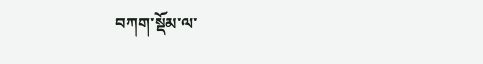བཀག་སྡོམ་ལ་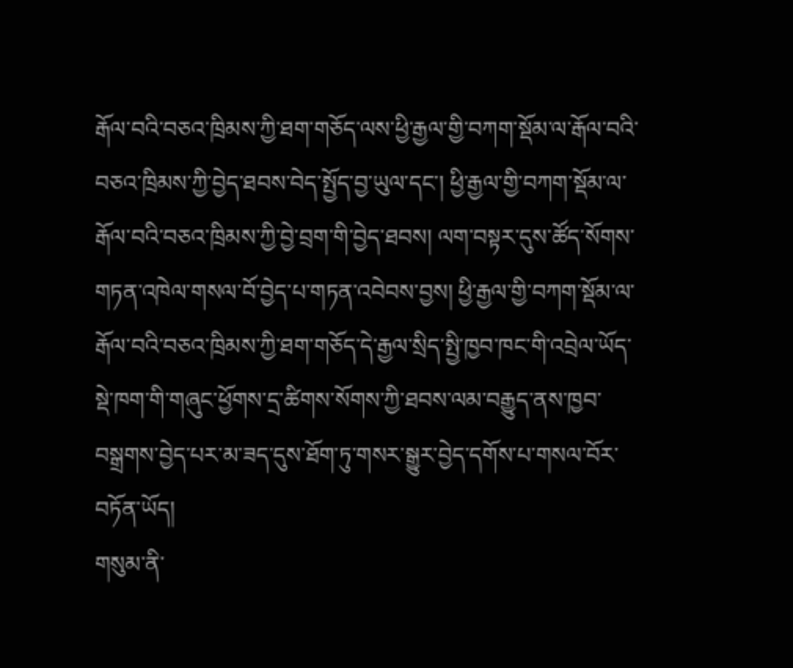རྒོལ་བའི་བཅའ་ཁྲིམས་ཀྱི་ཐག་གཅོད་ལས་ཕྱི་རྒྱལ་གྱི་བཀག་སྡོམ་ལ་རྒོལ་བའི་བཅའ་ཁྲིམས་ཀྱི་བྱེད་ཐབས་བེད་སྤྱོད་བྱ་ཡུལ་དང་། ཕྱི་རྒྱལ་གྱི་བཀག་སྡོམ་ལ་རྒོལ་བའི་བཅའ་ཁྲིམས་ཀྱི་བྱེ་བྲག་གི་བྱེད་ཐབས། ལག་བསྟར་དུས་ཚོད་སོགས་གཏན་འཁེལ་གསལ་བོ་བྱེད་པ་གཏན་འབེབས་བྱས། ཕྱི་རྒྱལ་གྱི་བཀག་སྡོམ་ལ་རྒོལ་བའི་བཅའ་ཁྲིམས་ཀྱི་ཐག་གཅོད་དེ་རྒྱལ་སྲིད་སྤྱི་ཁྱབ་ཁང་གི་འབྲེལ་ཡོད་སྡེ་ཁག་གི་གཞུང་ཕྱོགས་དྲ་ཚིགས་སོགས་ཀྱི་ཐབས་ལམ་བརྒྱུད་ནས་ཁྱབ་བསྒྲགས་བྱེད་པར་མ་ཟད་དུས་ཐོག་ཏུ་གསར་སྒྱུར་བྱེད་དགོས་པ་གསལ་བོར་བཏོན་ཡོད།
གསུམ་ནི་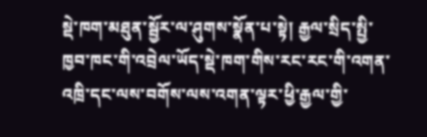སྡེ་ཁག་མཐུན་སྦྱོར་ལ་ཤུགས་སྣོན་པ་སྟེ། རྒྱལ་སྲིད་སྤྱི་ཁྱབ་ཁང་གི་འབྲེལ་ཡོད་སྡེ་ཁག་གིས་རང་རང་གི་འགན་འཁྲི་དང་ལས་བགོས་ལས་འགན་ལྟར་ཕྱི་རྒྱལ་གྱི་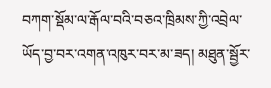བཀག་སྡོམ་ལ་རྒོལ་བའི་བཅའ་ཁྲིམས་ཀྱི་འབྲེལ་ཡོད་བྱ་བར་འགན་འཁུར་བར་མ་ཟད། མཐུན་སྦྱོར་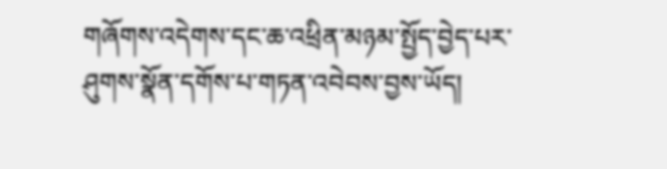གཞོགས་འདེགས་དང་ཆ་འཕྲིན་མཉམ་སྤྱོད་བྱེད་པར་ཤུགས་སྣོན་དགོས་པ་གཏན་འབེབས་བྱས་ཡོད།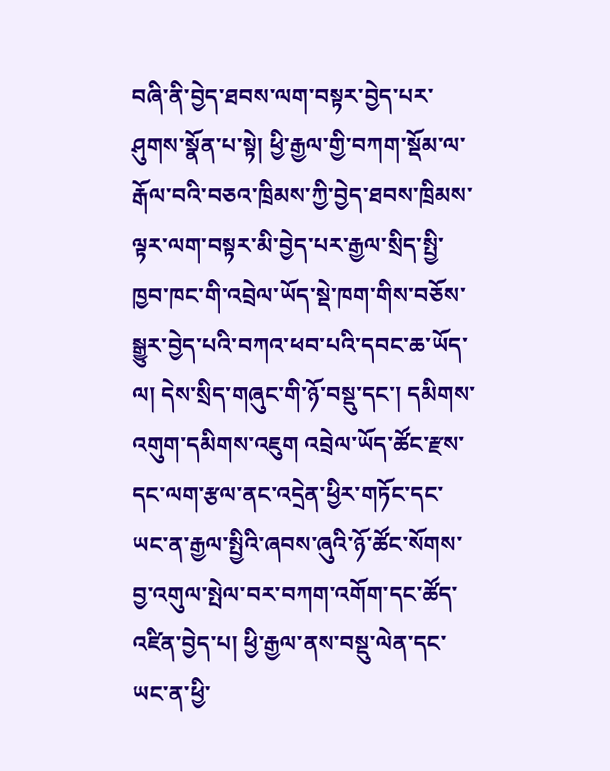བཞི་ནི་བྱེད་ཐབས་ལག་བསྟར་བྱེད་པར་ཤུགས་སྣོན་པ་སྟེ། ཕྱི་རྒྱལ་གྱི་བཀག་སྡོམ་ལ་རྒོལ་བའི་བཅའ་ཁྲིམས་ཀྱི་བྱེད་ཐབས་ཁྲིམས་ལྟར་ལག་བསྟར་མི་བྱེད་པར་རྒྱལ་སྲིད་སྤྱི་ཁྱབ་ཁང་གི་འབྲེལ་ཡོད་སྡེ་ཁག་གིས་བཅོས་སྒྱུར་བྱེད་པའི་བཀའ་ཕབ་པའི་དབང་ཆ་ཡོད་ལ། དེས་སྲིད་གཞུང་གི་ཉོ་བསྡུ་དང་། དམིགས་འགུག་དམིགས་འཇུག འབྲེལ་ཡོད་ཚོང་རྫས་དང་ལག་རྩལ་ནང་འདྲེན་ཕྱིར་གཏོང་དང་ཡང་ན་རྒྱལ་སྤྱིའི་ཞབས་ཞུའི་ཉོ་ཚོང་སོགས་བྱ་འགུལ་སྤེལ་བར་བཀག་འགོག་དང་ཚོད་འཛིན་བྱེད་པ། ཕྱི་རྒྱལ་ནས་བསྡུ་ལེན་དང་ཡང་ན་ཕྱི་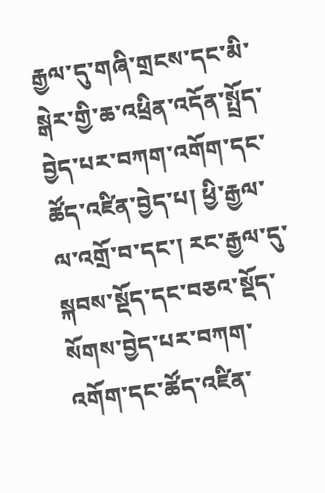རྒྱལ་དུ་གཞི་གྲངས་དང་མི་སྒེར་གྱི་ཆ་འཕྲིན་འདོན་སྤྲོད་བྱེད་པར་བཀག་འགོག་དང་ཚོད་འཛིན་བྱེད་པ། ཕྱི་རྒྱལ་ལ་འགྲོ་བ་དང་། རང་རྒྱལ་དུ་སྐབས་སྡོད་དང་བཅའ་སྡོད་སོགས་བྱེད་པར་བཀག་འགོག་དང་ཚོད་འཛིན་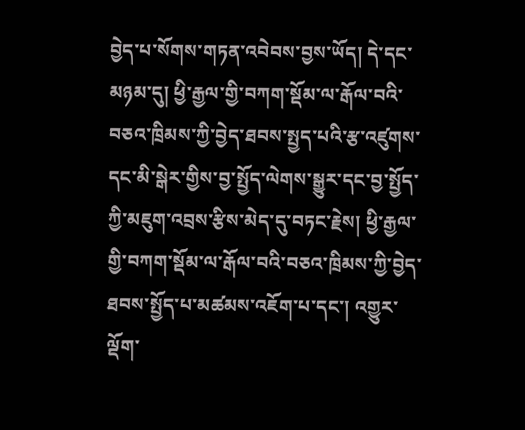བྱེད་པ་སོགས་གཏན་འབེབས་བྱས་ཡོད། དེ་དང་མཉམ་དུ། ཕྱི་རྒྱལ་གྱི་བཀག་སྡོམ་ལ་རྒོལ་བའི་བཅའ་ཁྲིམས་ཀྱི་བྱེད་ཐབས་སྤྱད་པའི་རྩ་འཛུགས་དང་མི་སྒེར་གྱིས་བྱ་སྤྱོད་ལེགས་སྒྱུར་དང་བྱ་སྤྱོད་ཀྱི་མཇུག་འབྲས་རྩིས་མེད་དུ་བཏང་རྗེས། ཕྱི་རྒྱལ་གྱི་བཀག་སྡོམ་ལ་རྒོལ་བའི་བཅའ་ཁྲིམས་ཀྱི་བྱེད་ཐབས་སྤྱོད་པ་མཚམས་འཇོག་པ་དང་། འགྱུར་ལྡོག་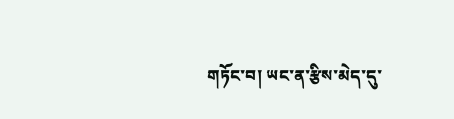གཏོང་བ། ཡང་ན་རྩིས་མེད་དུ་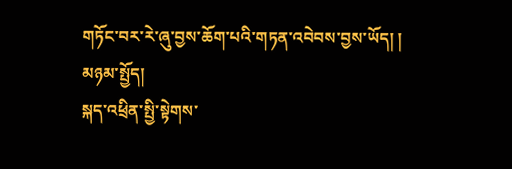གཏོང་བར་རེ་ཞུ་བྱས་ཆོག་པའི་གཏན་འབེབས་བྱས་ཡོད། །
མཉམ་སྤྱོད།
སྐད་འཕྲིན་སྤྱི་སྟེགས་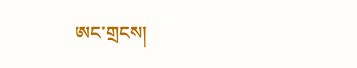ཨང་གྲངས།